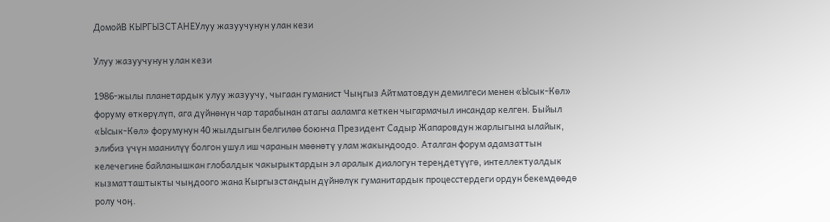ДомойВ КЫРГЫЗСТАНЕУлуу жазуучунун улан кези

Улуу жазуучунун улан кези

1986-жылы планетардык улуу жазуучу, чыгаан гуманист Чыӊгыз Айтматовдун демилгеси менен «Ысык-Көл» форуму өткөрүлүп, ага дүйнөнүн чар тарабынан атагы ааламга кеткен чыгармачыл инсандар келген. Быйыл «Ысык-Көл» форумунун 40 жылдыгын белгилөө боюнча Президент Садыр Жапаровдун жарлыгына ылайык, элибиз үчүн маанилүү болгон ушул иш чаранын мөөнөтү улам жакындоодо. Аталган форум адамзаттын келечегине байланышкан глобалдык чакырыктардын эл аралык диалогун тереӊдетүүгө, интеллектуалдык кызматташтыкты чыӊдоого жана Кыргызстандын дүйнөлүк гуманитардык процесстердеги ордун бекемдөөдө ролу чоӊ.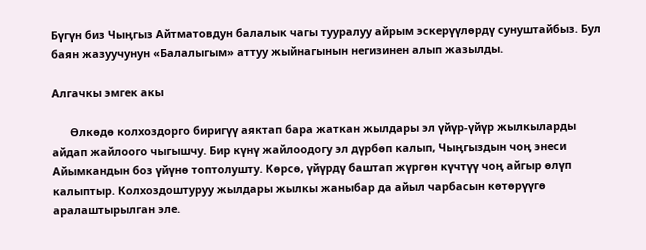Бүгүн биз Чыӊгыз Айтматовдун балалык чагы тууралуу айрым эскерүүлөрдү сунуштайбыз. Бул баян жазуучунун «Балалыгым» аттуу жыйнагынын негизинен алып жазылды.

Алгачкы эмгек акы

      Өлкөдө колхоздорго биригүү аяктап бара жаткан жылдары эл үйүр-үйүр жылкыларды айдап жайлоого чыгышчу. Бир күнү жайлоодогу эл дүрбөп калып, Чыӊгыздын чоӊ энеси Айымкандын боз үйүнө топтолушту. Көрсө, үйүрдү баштап жүргөн күчтүү чоӊ айгыр өлүп калыптыр. Колхоздоштуруу жылдары жылкы жаныбар да айыл чарбасын көтөрүүгө аралаштырылган эле.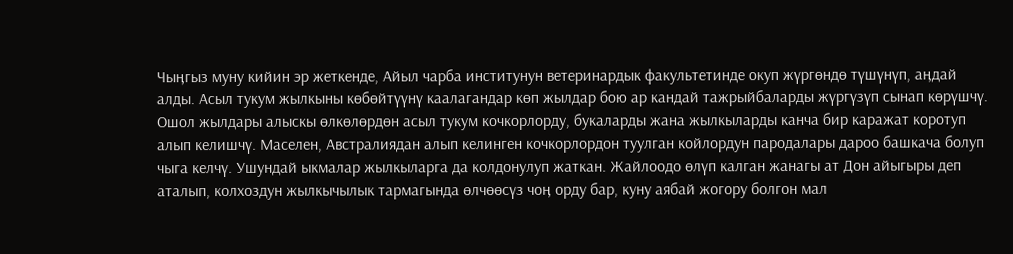Чыӊгыз муну кийин эр жеткенде, Айыл чарба институнун ветеринардык факультетинде окуп жүргөндө түшүнүп, аӊдай алды. Асыл тукум жылкыны көбөйтүүнү каалагандар көп жылдар бою ар кандай тажрыйбаларды жүргүзүп сынап көрүшчү. Ошол жылдары алыскы өлкөлөрдөн асыл тукум кочкорлорду, букаларды жана жылкыларды канча бир каражат коротуп алып келишчү. Маселен, Австралиядан алып келинген кочкорлордон туулган койлордун пародалары дароо башкача болуп чыга келчү. Ушундай ыкмалар жылкыларга да колдонулуп жаткан. Жайлоодо өлүп калган жанагы ат Дон айыгыры деп аталып, колхоздун жылкычылык тармагында өлчөөсүз чоӊ орду бар, куну аябай жогору болгон мал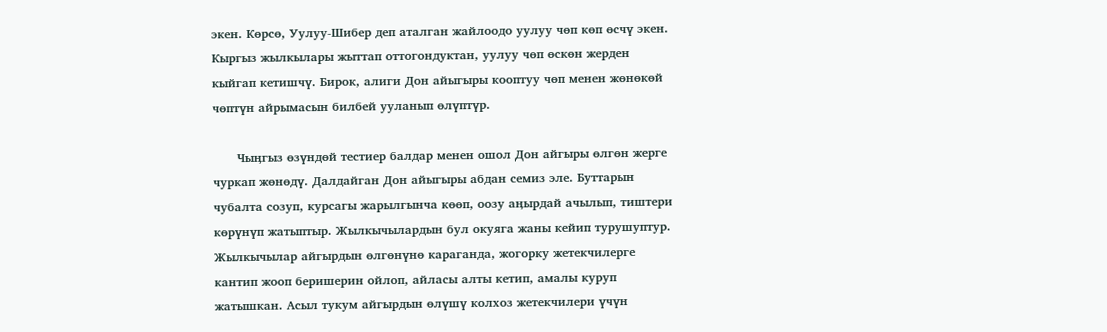экен. Көрсө, Уулуу-Шибер деп аталган жайлоодо уулуу чөп көп өсчү экен. Кыргыз жылкылары жыттап оттогондуктан, уулуу чөп өскөн жерден кыйгап кетишчү. Бирок, алиги Дон айыгыры кооптуу чөп менен жөнөкөй чөптүн айрымасын билбей ууланып өлүптүр.

      Чыӊгыз өзүндөй тестиер балдар менен ошол Дон айгыры өлгөн жерге чуркап жөнөдү. Далдайган Дон айыгыры абдан семиз эле. Буттарын чубалта созуп, курсагы жарылгынча көөп, оозу аӊырдай ачылып, тиштери көрүнүп жатыптыр. Жылкычылардын бул окуяга жаны кейип турушуптур. Жылкычылар айгырдын өлгөнүнө караганда, жогорку жетекчилерге кантип жооп беришерин ойлоп, айласы алты кетип, амалы куруп жатышкан. Асыл тукум айгырдын өлүшү колхоз жетекчилери үчүн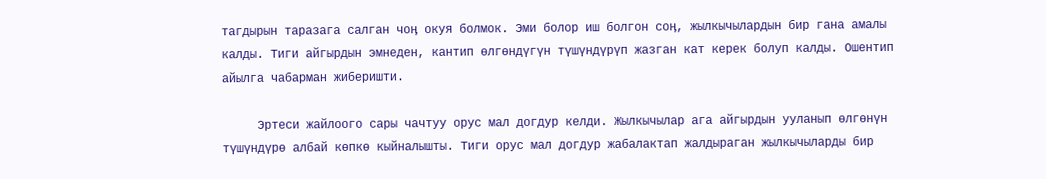тагдырын таразага салган чоӊ окуя болмок. Эми болор иш болгон соӊ, жылкычылардын бир гана амалы калды. Тиги айгырдын эмнеден, кантип өлгөндүгүн түшүндүрүп жазган кат керек болуп калды. Ошентип айылга чабарман жиберишти.

     Эртеси жайлоого сары чачтуу орус мал догдур келди. Жылкычылар ага айгырдын ууланып өлгөнүн түшүндүрө албай көпкө кыйналышты. Тиги орус мал догдур жабалактап жалдыраган жылкычыларды бир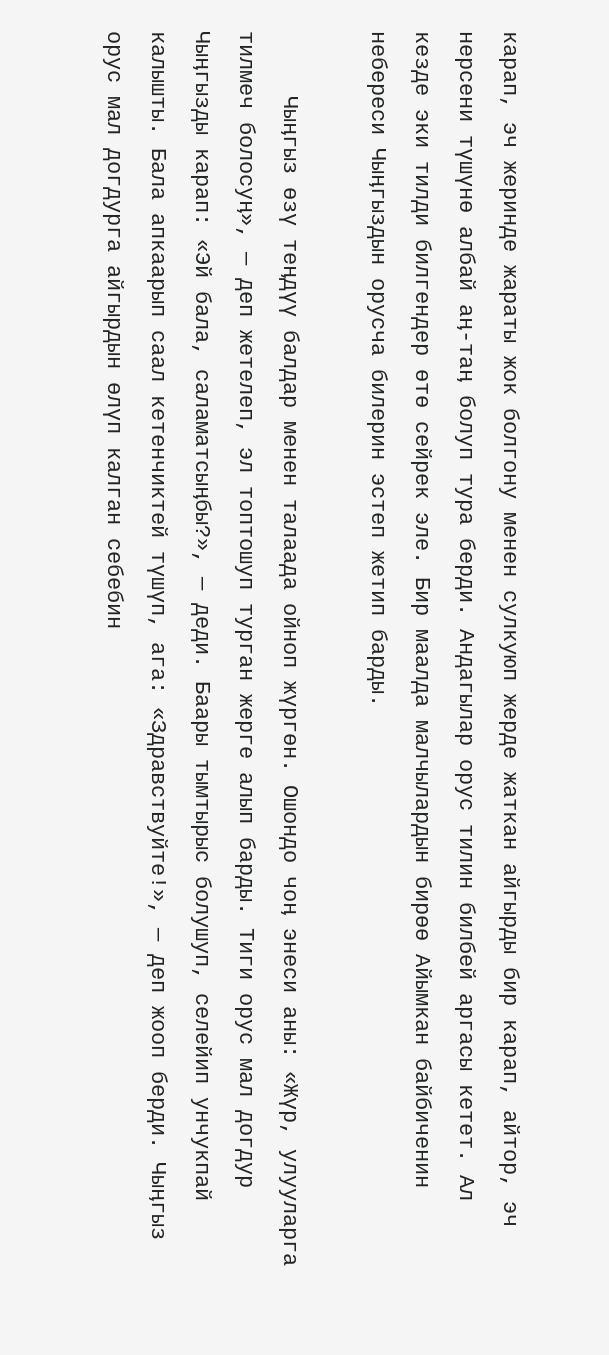карап, эч жеринде жараты жок болгону менен сулкуюп жерде жаткан айгырды бир карап, айтор, эч нерсени түшүнө албай аӊ-таӊ болуп тура берди. Андагылар орус тилин билбей аргасы кетет. Ал кезде эки тилди билгендер өтө сейрек эле. Бир маалда малчылардын бирөө Айымкан байбиченин небереси Чыӊгыздын орусча билерин эстеп жетип барды.

     Чыӊгыз өзү теӊдүү балдар менен талаада ойноп жүргөн. Ошондо чоӊ энеси аны: «Жүр, улууларга тилмеч болосуӊ», — деп жетелеп, эл топтошуп турган жерге алып барды. Тиги орус мал догдур Чыӊгызды карап: «Эй бала, саламатсыӊбы?», — деди. Баары тымтырыс болушуп, селейип унчукпай калышты. Бала апкаарып саал кетенчиктей түшүп, ага: «Здравствуйте!», — деп жооп берди. Чыӊгыз орус мал догдурга айгырдын өлүп калган себебин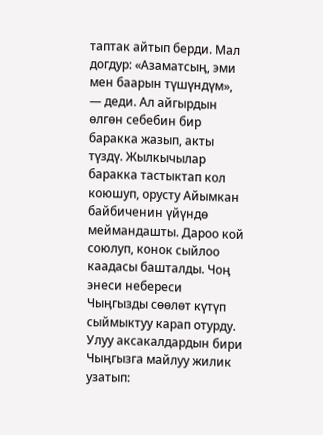таптак айтып берди. Мал догдур: «Азаматсыӊ, эми мен баарын түшүндүм», — деди. Ал айгырдын өлгөн себебин бир баракка жазып, акты түздү. Жылкычылар баракка тастыктап кол коюшуп, орусту Айымкан байбиченин үйүндө меймандашты. Дароо кой союлуп, конок сыйлоо каадасы башталды. Чоӊ энеси небереси Чыӊгызды сөөлөт күтүп сыймыктуу карап отурду. Улуу аксакалдардын бири Чыӊгызга майлуу жилик узатып: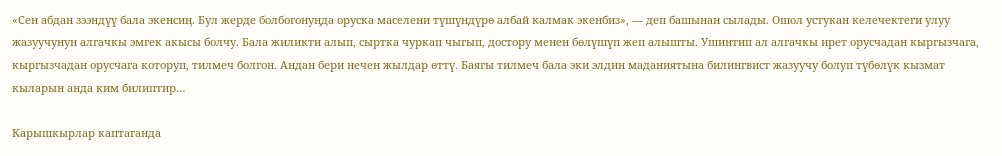«Сен абдан зээндүү бала экенсиӊ. Бул жерде болбогонуӊда оруска маселени түшүндүрө албай калмак экенбиз», — деп башынан сылады. Ошол устукан келечектеги улуу жазуучунун алгачкы эмгек акысы болчу. Бала жиликти алып, сыртка чуркап чыгып, достору менен бөлүшүп жеп алышты. Ушинтип ал алгачкы ирет орусчадан кыргызчага, кыргызчадан орусчага которуп, тилмеч болгон. Андан бери нечен жылдар өттү. Баягы тилмеч бала эки элдин маданиятына билингвист жазуучу болуп түбөлүк кызмат кыларын анда ким билиптир…

Карышкырлар каптаганда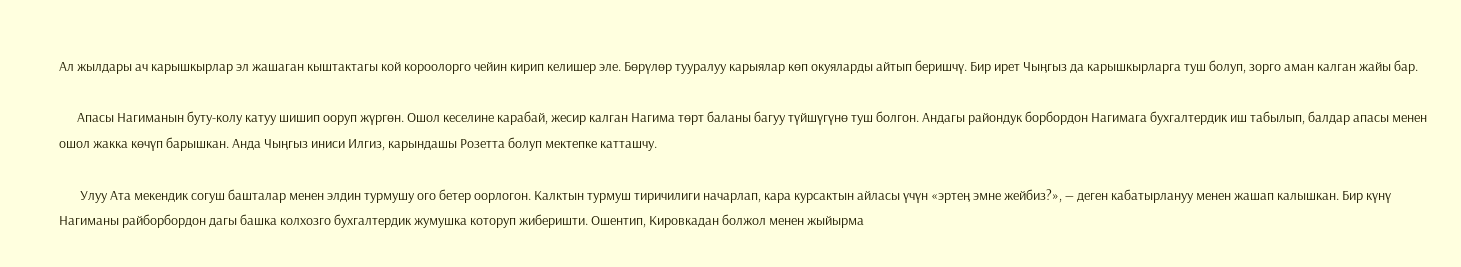Ал жылдары ач карышкырлар эл жашаган кыштактагы кой короолорго чейин кирип келишер эле. Бөрүлөр тууралуу карыялар көп окуяларды айтып беришчү. Бир ирет Чыӊгыз да карышкырларга туш болуп, зорго аман калган жайы бар.

      Апасы Нагиманын буту-колу катуу шишип ооруп жүргөн. Ошол кеселине карабай, жесир калган Нагима төрт баланы багуу түйшүгүнө туш болгон. Андагы райондук борбордон Нагимага бухгалтердик иш табылып, балдар апасы менен ошол жакка көчүп барышкан. Анда Чыӊгыз иниси Илгиз, карындашы Розетта болуп мектепке катташчу.

       Улуу Ата мекендик согуш башталар менен элдин турмушу ого бетер оорлогон. Калктын турмуш тиричилиги начарлап, кара курсактын айласы үчүн «эртеӊ эмне жейбиз?», — деген кабатырлануу менен жашап калышкан. Бир күнү Нагиманы райборбордон дагы башка колхозго бухгалтердик жумушка которуп жиберишти. Ошентип, Кировкадан болжол менен жыйырма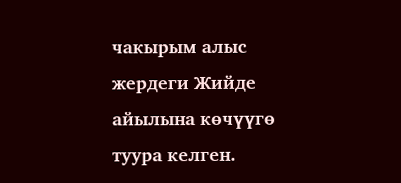чакырым алыс жердеги Жийде айылына көчүүгө туура келген.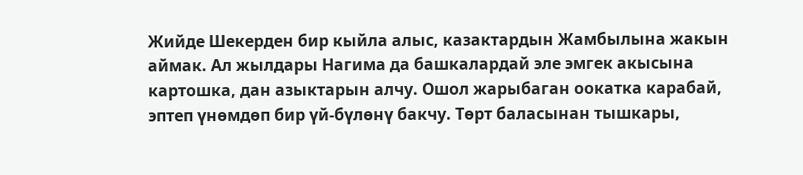Жийде Шекерден бир кыйла алыс, казактардын Жамбылына жакын аймак. Ал жылдары Нагима да башкалардай эле эмгек акысына картошка, дан азыктарын алчу. Ошол жарыбаган оокатка карабай, эптеп үнөмдөп бир үй-бүлөнү бакчу. Төрт баласынан тышкары,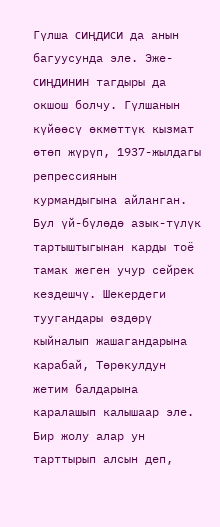Гүлша сиӊдиси да анын багуусунда эле. Эже-сиӊдинин тагдыры да окшош болчу. Гүлшанын күйөөсү өкмөттүк кызмат өтөп жүрүп, 1937-жылдагы репрессиянын курмандыгына айланган. Бул үй-бүлөдө азык-түлүк тартыштыгынан карды тоё тамак жеген учур сейрек кездешчү. Шекердеги туугандары өздөрү кыйналып жашагандарына карабай, Төрөкулдун жетим балдарына каралашып калышаар эле. Бир жолу алар ун тарттырып алсын деп,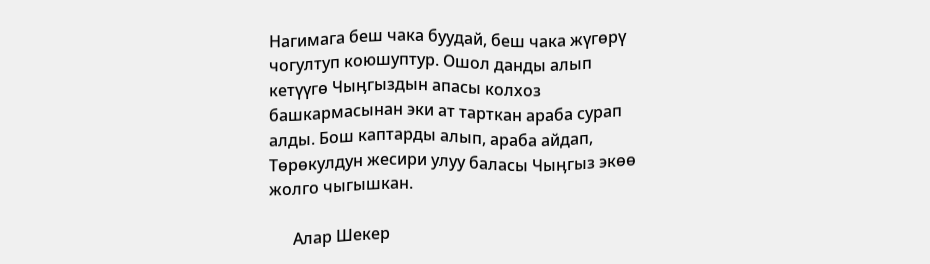Нагимага беш чака буудай, беш чака жүгөрү чогултуп коюшуптур. Ошол данды алып кетүүгө Чыӊгыздын апасы колхоз башкармасынан эки ат тарткан араба сурап алды. Бош каптарды алып, араба айдап, Төрөкулдун жесири улуу баласы Чыӊгыз экөө жолго чыгышкан.

      Алар Шекер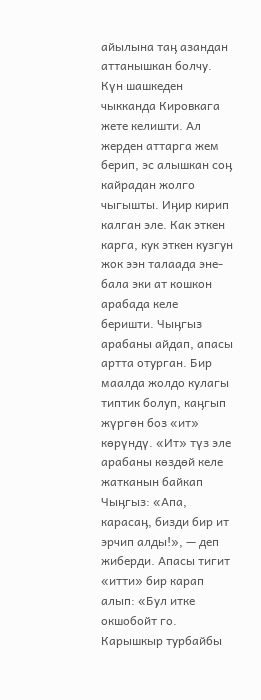айылына таӊ азандан аттанышкан болчу. Күн шашкеден чыкканда Кировкага жете келишти. Ал жерден аттарга жем берип, эс алышкан соӊ кайрадан жолго чыгышты. Иӊир кирип калган эле. Как эткен карга, кук эткен кузгун жок ээн талаада эне-бала эки ат кошкон арабада келе беришти. Чыӊгыз арабаны айдап, апасы артта отурган. Бир маалда жолдо кулагы типтик болуп, каӊгып жүргөн боз «ит» көрүндү. «Ит» түз эле арабаны көздөй келе жатканын байкап Чыӊгыз: «Апа, карасаӊ, бизди бир ит эрчип алды!», — деп жиберди. Апасы тигит «итти» бир карап алып: «Бул итке окшобойт го. Карышкыр турбайбы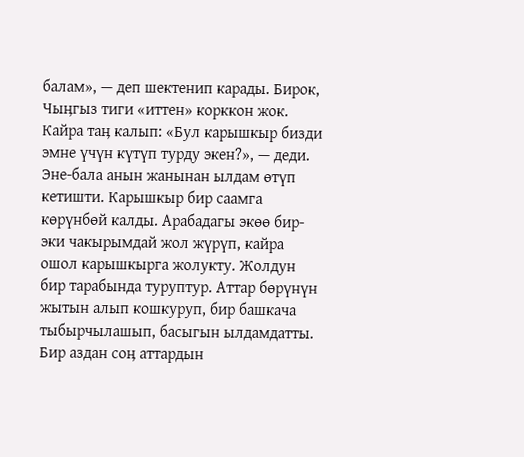балам», — деп шектенип карады. Бирок, Чыӊгыз тиги «иттен» корккон жок. Кайра таӊ калып: «Бул карышкыр бизди эмне үчүн күтүп турду экен?», — деди. Эне-бала анын жанынан ылдам өтүп кетишти. Карышкыр бир саамга көрүнбөй калды. Арабадагы экөө бир-эки чакырымдай жол жүрүп, кайра ошол карышкырга жолукту. Жолдун бир тарабында туруптур. Аттар бөрүнүн жытын алып кошкуруп, бир башкача тыбырчылашып, басыгын ылдамдатты. Бир аздан соӊ аттардын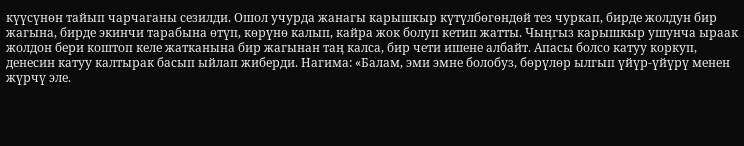күүсүнөн тайып чарчаганы сезилди. Ошол учурда жанагы карышкыр күтүлбөгөндөй тез чуркап, бирде жолдун бир жагына, бирде экинчи тарабына өтүп, көрүнө калып, кайра жок болуп кетип жатты. Чыӊгыз карышкыр ушунча ыраак жолдон бери коштоп келе жатканына бир жагынан таӊ калса, бир чети ишене албайт. Апасы болсо катуу коркуп, денесин катуу калтырак басып ыйлап жиберди. Нагима: «Балам, эми эмне болобуз, бөрүлөр ылгып үйүр-үйүрү менен жүрчү эле.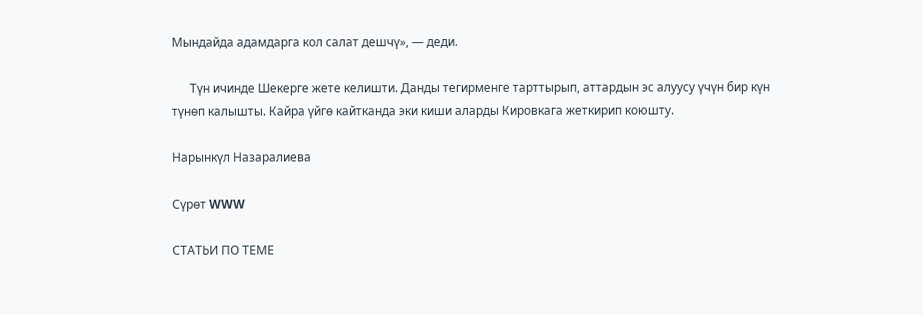Мындайда адамдарга кол салат дешчү», — деди.

      Түн ичинде Шекерге жете келишти. Данды тегирменге тарттырып, аттардын эс алуусу үчүн бир күн түнөп калышты. Кайра үйгө кайтканда эки киши аларды Кировкага жеткирип коюшту.

Нарынкүл Назаралиева

Сүрөт WWW

СТАТЬИ ПО ТЕМЕ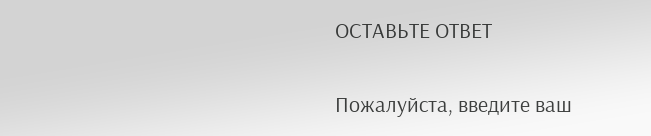ОСТАВЬТЕ ОТВЕТ

Пожалуйста, введите ваш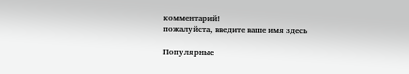комментарий!
пожалуйста, введите ваше имя здесь

Популярные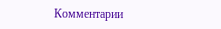Комментарии